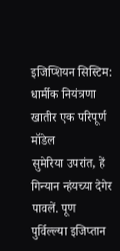इजिप्शियन सिस्टिम: धार्मीक नियंत्रणा खातीर एक परिपूर्ण मॉडेल
सुमेरिया उपरांत, हें गिन्यान न्हंयच्या देगेर पावलें. पूण पुर्विल्ल्या इजिप्तान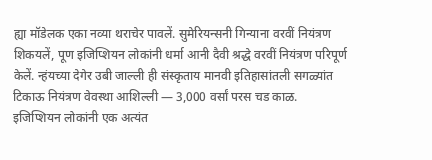ह्या मॉडेलक एका नव्या थराचेर पावलें. सुमेरियन्सनी गिन्याना वरवीं नियंत्रण शिकयलें, पूण इजिप्शियन लोकांनी धर्मा आनी दैवी श्रद्धे वरवीं नियंत्रण परिपूर्ण केलें. न्हंयच्या देगेर उबी जाल्ली ही संस्कृताय मानवी इतिहासांतली सगळ्यांत टिकाऊ नियंत्रण वेवस्था आशिल्ली — 3,000 वर्सां परस चड काळ.
इजिप्शियन लोकांनी एक अत्यंत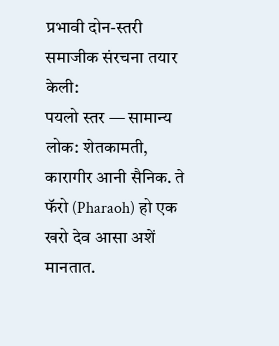प्रभावी दोन-स्तरी समाजीक संरचना तयार केली:
पयलो स्तर — सामान्य लोक: शेतकामती, कारागीर आनी सैनिक. ते फॅरो (Pharaoh) हो एक खरो देव आसा अशें मानतात.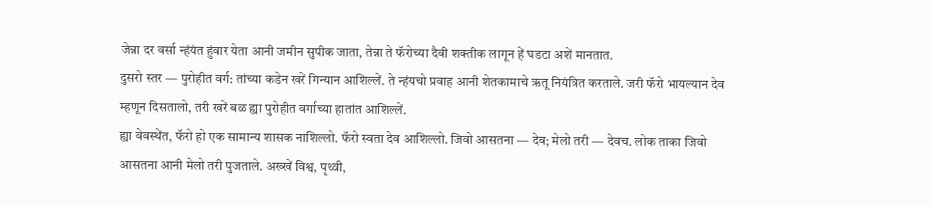जेन्ना दर वर्सा न्हंयंत हुंवार येता आनी जमीन सुपीक जाता, तेन्ना ते फॅरोच्या दैवी शक्तीक लागून हें घडटा अशें मानतात.
दुसरो स्तर — पुरोहीत वर्ग: तांच्या कडेन खरें गिन्यान आशिल्लें. ते न्हंयचो प्रवाह आनी शेतकामाचे ऋतू नियंत्रित करताले. जरी फॅरो भायल्यान देव म्हणून दिसतालो, तरी खरें बळ ह्या पुरोहीत वर्गाच्या हातांत आशिल्लें.
ह्या वेवस्थेंत, फॅरो हो एक सामान्य शासक नाशिल्लो. फॅरो स्वता देव आशिल्लो. जिवो आसतना — देव; मेलो तरी — देवच. लोक ताका जिवो आसतना आनी मेलो तरी पुजताले. अख्खें विश्व, पृथ्वी,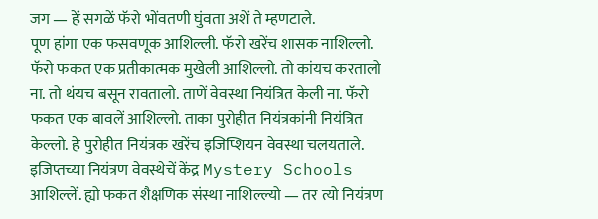जग — हें सगळें फॅरो भोंवतणी घुंवता अशें ते म्हणटाले.
पूण हांगा एक फसवणूक आशिल्ली. फॅरो खरेंच शासक नाशिल्लो. फॅरो फकत एक प्रतीकात्मक मुखेली आशिल्लो. तो कांयच करतालो ना. तो थंयच बसून रावतालो. ताणें वेवस्था नियंत्रित केली ना. फॅरो फकत एक बावलें आशिल्लो. ताका पुरोहीत नियंत्रकांनी नियंत्रित केल्लो. हे पुरोहीत नियंत्रक खरेंच इजिप्शियन वेवस्था चलयताले.
इजिप्तच्या नियंत्रण वेवस्थेचें केंद्र Mystery Schools आशिल्लें. ह्यो फकत शैक्षणिक संस्था नाशिल्ल्यो — तर त्यो नियंत्रण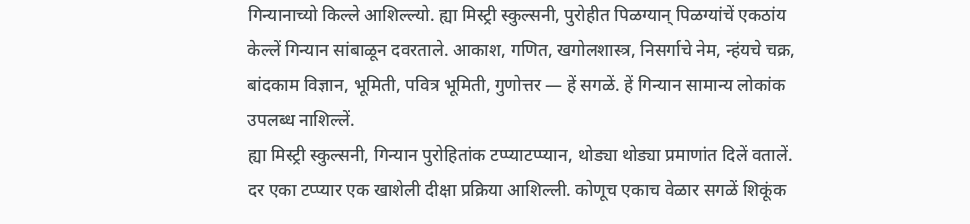गिन्यानाच्यो किल्ले आशिल्ल्यो. ह्या मिस्ट्री स्कुल्सनी, पुरोहीत पिळग्यान् पिळग्यांचें एकठांय केल्लें गिन्यान सांबाळून दवरताले. आकाश, गणित, खगोलशास्त्र, निसर्गाचे नेम, न्हंयचे चक्र, बांदकाम विज्ञान, भूमिती, पवित्र भूमिती, गुणोत्तर — हें सगळें. हें गिन्यान सामान्य लोकांक उपलब्ध नाशिल्लें.
ह्या मिस्ट्री स्कुल्सनी, गिन्यान पुरोहितांक टप्प्याटप्प्यान, थोड्या थोड्या प्रमाणांत दिलें वतालें. दर एका टप्प्यार एक खाशेली दीक्षा प्रक्रिया आशिल्ली. कोणूच एकाच वेळार सगळें शिकूंक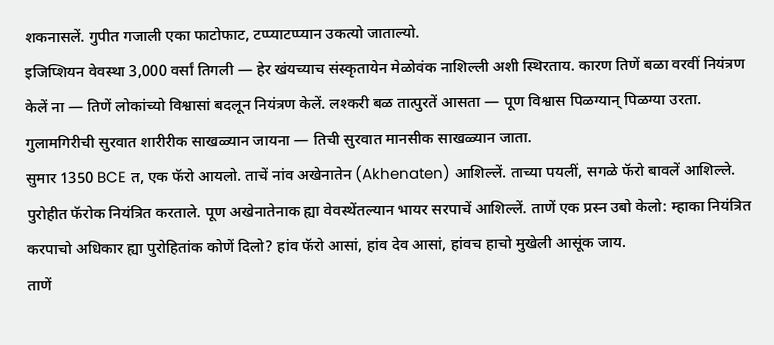शकनासलें. गुपीत गजाली एका फाटोफाट, टप्प्याटप्प्यान उकत्यो जाताल्यो.
इजिप्शियन वेवस्था 3,000 वर्सां तिगली — हेर खंयच्याच संस्कृतायेन मेळोवंक नाशिल्ली अशी स्थिरताय. कारण तिणें बळा वरवीं नियंत्रण केलें ना — तिणें लोकांच्यो विश्वासां बदलून नियंत्रण केलें. लश्करी बळ तात्पुरतें आसता — पूण विश्वास पिळग्यान् पिळग्या उरता. गुलामगिरीची सुरवात शारीरीक साखळ्यान जायना — तिची सुरवात मानसीक साखळ्यान जाता.
सुमार 1350 BCE त, एक फॅरो आयलो. ताचें नांव अखेनातेन (Akhenaten) आशिल्लें. ताच्या पयलीं, सगळे फॅरो बावलें आशिल्ले. पुरोहीत फॅरोक नियंत्रित करताले. पूण अखेनातेनाक ह्या वेवस्थेंतल्यान भायर सरपाचें आशिल्लें. ताणें एक प्रस्न उबो केलो: म्हाका नियंत्रित करपाचो अधिकार ह्या पुरोहितांक कोणें दिलो? हांव फॅरो आसां, हांव देव आसां, हांवच हाचो मुखेली आसूंक जाय.
ताणें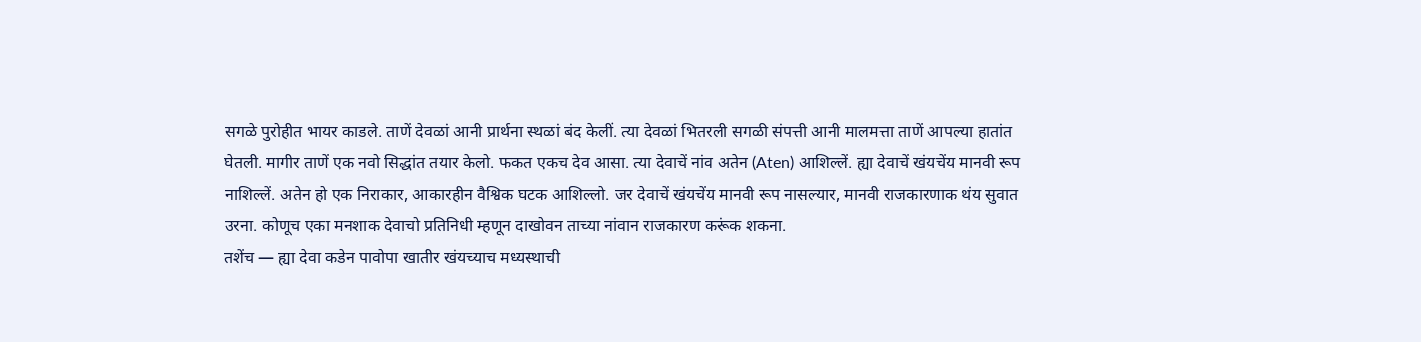सगळे पुरोहीत भायर काडले. ताणें देवळां आनी प्रार्थना स्थळां बंद केलीं. त्या देवळां भितरली सगळी संपत्ती आनी मालमत्ता ताणें आपल्या हातांत घेतली. मागीर ताणें एक नवो सिद्धांत तयार केलो. फकत एकच देव आसा. त्या देवाचें नांव अतेन (Aten) आशिल्लें. ह्या देवाचें खंयचेंय मानवी रूप नाशिल्लें. अतेन हो एक निराकार, आकारहीन वैश्विक घटक आशिल्लो. जर देवाचें खंयचेंय मानवी रूप नासल्यार, मानवी राजकारणाक थंय सुवात उरना. कोणूच एका मनशाक देवाचो प्रतिनिधी म्हणून दाखोवन ताच्या नांवान राजकारण करूंक शकना.
तशेंच — ह्या देवा कडेन पावोपा खातीर खंयच्याच मध्यस्थाची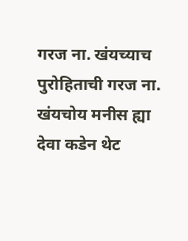गरज ना. खंयच्याच पुरोहिताची गरज ना. खंयचोय मनीस ह्या देवा कडेन थेट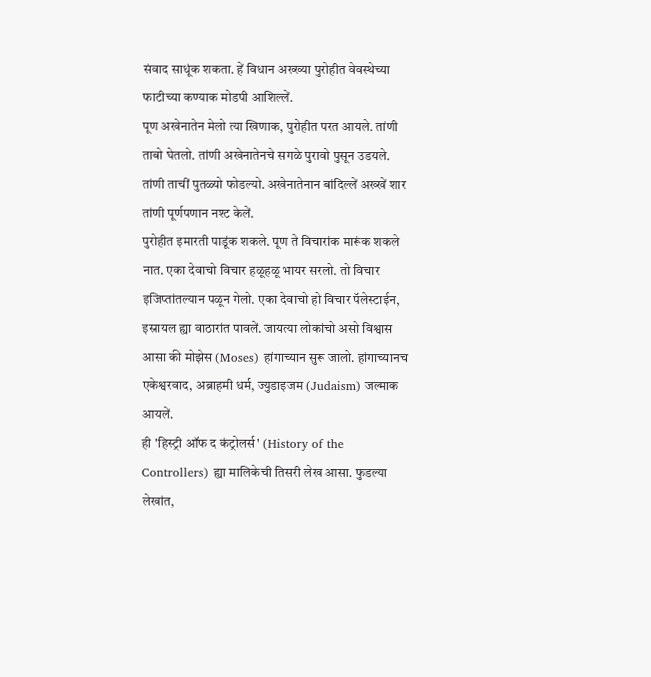संवाद साधूंक शकता. हें विधान अख्ख्या पुरोहीत वेवस्थेच्या फाटीच्या कण्याक मोडपी आशिल्लें.
पूण अखेनातेन मेलो त्या खिणाक, पुरोहीत परत आयले. तांणी ताबो घेतलो. तांणी अखेनातेनचे सगळे पुरावो पुसून उडयले. तांणी ताचीं पुतळ्यो फोडल्यो. अखेनातेनान बांदिल्लें अख्खें शार तांणी पूर्णपणान नश्ट केलें.
पुरोहीत इमारती पाडूंक शकले. पूण ते विचारांक मारूंक शकले नात. एका देवाचो विचार हळूहळू भायर सरलो. तो विचार इजिप्तांतल्यान पळून गेलो. एका देवाचो हो विचार पॅलेस्टाईन, इस्रायल ह्या वाठारांत पावलें. जायत्या लोकांचो असो विश्वास आसा की मोझेस (Moses) हांगाच्यान सुरू जालो. हांगाच्यानच एकेश्वरवाद, अब्राहमी धर्म, ज्युडाइजम (Judaism) जल्माक आयलें.
ही 'हिस्ट्री ऑफ द कंट्रोलर्स' (History of the Controllers) ह्या मालिकेची तिसरी लेख आसा. फुडल्या लेखांत,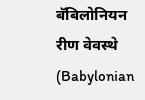बॅबिलोनियन रीण वेवस्थे (Babylonian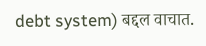debt system) बद्दल वाचात.